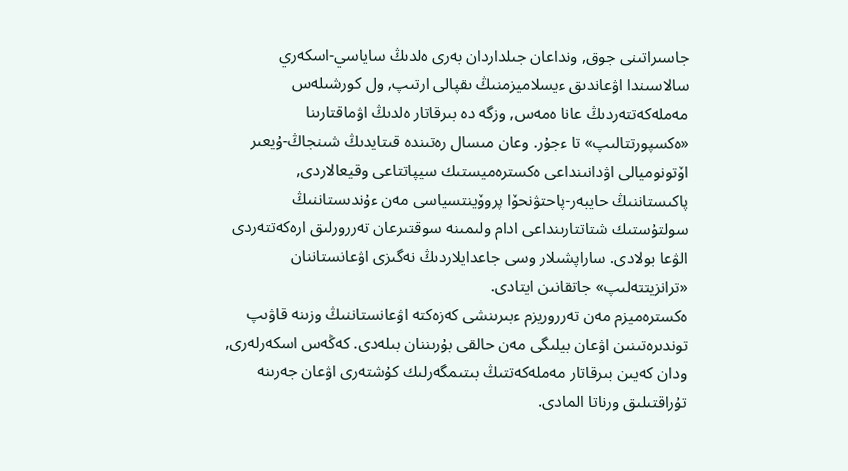جاسىراتىنى جوق, ونداعان جىلداردان بەرى ەلدىڭ ساياسي-اسكەري سالاسىندا اۋعاندىق ءيسلاميزمنىڭ ىقپالى ارتىپ, ول كورشىلەس مەملەكەتتەردىڭ عانا ەمەس, وزگە دە بىرقاتار ەلدىڭ اۋماقتارىنا «ەكسپورتتالىپ» تا ءجۇر. وعان مىسال رەتىندە قىتايدىڭ شىنجاڭ-ۇيعىر اۆتونوميالى اۋدانىنداعى ەكسترەميستىك سيپاتتاعى وقيعالاردى, پاكىستاننىڭ حايبەر-پاحتۋنحۆا پروۆينتسياسى مەن ءۇندىستاننىڭ سولتۇستىك شتاتتارىنداعى ادام ولىمىنە سوقتىرعان تەررورلىق ارەكەتتەردى الۋعا بولادى. ساراپشىلار وسى جاعدايلاردىڭ نەگىزى اۋعانستاننان «ترانزيتتەلىپ» جاتقانىن ايتادى.
ەكسترەميزم مەن تەرروريزم ءبىرىنشى كەزەكتە اۋعانستاننىڭ وزىنە قاۋىپ توندىرەتىنىن اۋعان بيلىگى مەن حالقى بۇرىننان بىلەدى. كەڭەس اسكەرلەرى, ودان كەيىن بىرقاتار مەملەكەتتىڭ بىتىمگەرلىك كۇشتەرى اۋعان جەرىنە تۇراقتىلىق ورناتا المادى.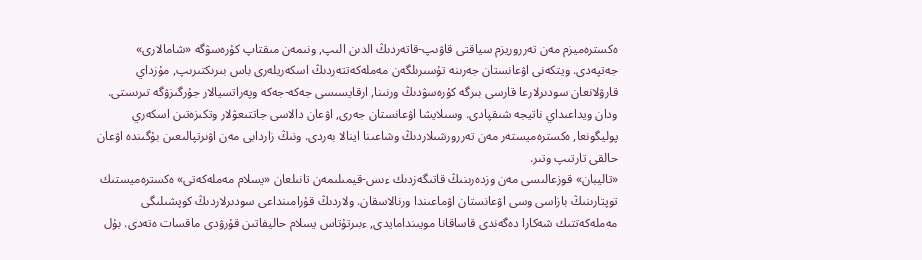ەكسترەميزم مەن تەرروريزم سياقتى قاۋىپ-قاتەردىڭ الدىن الىپ, ونىمەن مىقتاپ كۇرەسۋگە «شامالارى» جەتپەدى. ويتكەنى اۋعانستان جەرىنە تۇسىرىلگەن مەملەكەتتەردىڭ اسكەريلەرى باس بىرىكتىرىپ, مۇزداي قارۋلانعان سودىرلارعا قارسى بىرگە كۇرەسۋدىڭ ورنىنا, ارقايسىسى جەكە-جەكە وپەراتسيالار جۇرگىزۋگە تىرىستى. ودان ويداعىداي ناتيجە شىقپادى. وسىلايشا اۋعانستان جەرى, اۋعان دالاسى جاتتىعۋلار وتكىزەتىن اسكەري پوليگونعا, ەكسترەميستەر مەن تەررورشىلاردىڭ وشاعىنا اينالا بەردى. ونىڭ زاردابى مەن اۋىرتپالىعىن بۇگىندە اۋعان حالقى تارتىپ وتىر.
«تاليبان» قوزعالىسى مەن وزدەرىنىڭ قاتىگەزدىك ءىس-قيمىلىمەن تانىلعان «يسلام مەملەكەتى» ەكسترەميستىك توپتارىنىڭ بازاسى وسى اۋعانستان اۋماعىندا ورنالاسقان. ولاردىڭ قۇرامىنداعى سودىرلاردىڭ كوپشىلىگى مەملەكەتتىك شەكارا دەگەندى قاساقانا مويىندامايدى, ءبىرتۇتاس يسلام حاليفاتىن قۇرۋدى ماقسات ەتەدى. بۇل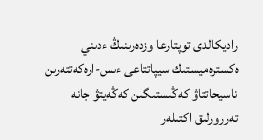راديكالدى توپتارعا وزدەرىنىڭ ءدىني ەكسترەميستىك سيپاتتاعى ءىس-ارەكەتتەرىن ناسيحاتتاۋ كەڭىستىگىن كەڭەيتۋ جانە تەررورلىق اكتىلەر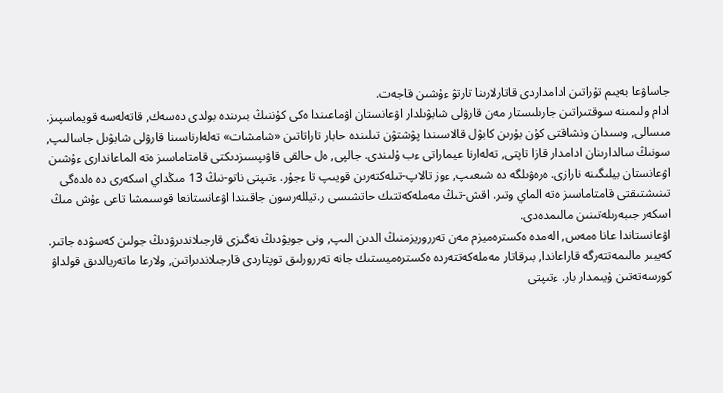جاساۋعا بەيىم تۇراتىن ادامداردى قاتارلارىنا تارتۋ ءۇشىن قاجەت.
ادام ولىمىنە سوقتىراتىن جارىلىستار مەن قارۋلى شابۋىلدار اۋعانستان اۋماعىندا ەكى كۇننىڭ بىرىندە بولدى دەسەك, قاتەلەسە قويماسپىز. مىسالى, وسىدان ونشاقتى كۇن بۇرىن كابۋل قالاسىندا پۋشتۋن تىلىندە حابار تاراتاتىن «شامشات» تەلەارناسىنا قارۋلى شابۋىل جاسالىپ, سونىڭ سالدارىنان ادامدار قازا تاپتى, تەلەارنا عيماراتى ءب ۇلىندى. جالپى, ەل حالقى قاۋىپسىزدىكتى قامتاماسىز ەتە الماعاندارى ءۇشىن اۋعانستان بيلىگىنە نارازى. ەرەۋىلگە دە شىعىپ, ءوز تالاپ-تىلەكتەرىن قويىپ تا ءجۇر. ءتىپتى ناتو-نىڭ 13 مىڭداي اسكەرى دە ەلدەگى تىنىشتىقتى قامتاماسىز ەتە الماي وتىر. اقش-تىڭ مەملەكەتتىك حاتشىسى ر.تيللەرسون جاقىندا اۋعانستانعا قوسىمشا تاعى ءۇش مىڭ اسكەر جىبەرىلەتىنىن مالىمدەدى.
اۋعانستاندا عانا ەمەس, الەمدە ەكسترەميزم مەن تەرروريزمنىڭ الدىن الىپ, ونى جويۋدىڭ نەگىزى قارجىلاندىرۋدىڭ جولىن كەسۋدە جاتىر. كەيبىر مالىمەتتەرگە قاراعاندا, بىرقاتار مەملەكەتتەردە ەكسترەميستىك جانە تەررورلىق توپتاردى قارجىلاندىراتىن, ولارعا ماتەريالدىق قولداۋ كورسەتەتىن ۇيىمدار بار. ءتىپتى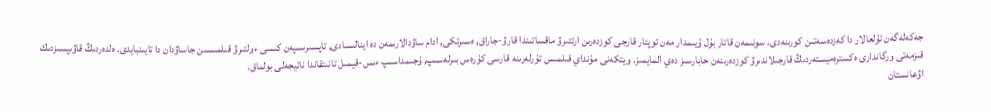جەكەلەگەن تۇلعالار دا كەزدەسەتىن كورىنەدى. سونىمەن قاتار بۇل ۇيىمدار مەن توپتار قارجى كوزدەرىن ارتتىرۋ ماقساتىندا قارۋ-جاراق, ەسىرتكى, ادام ساۋدالارىمەن دە اينالىسادى, تاپسىرىسپەن كىسى ءولتىرۋ قىلمىسىن جاساۋدان دا تايىنبايدى. ەلدەردىڭ قاۋىپسىزدىك قىزمەتى ورگاندارى ەكسترەميستەردىڭ قارجىلاندىرۋ كوزدەرىنەن حابارسىز دەي المايمىز. ويتكەنى مۇنداي قىلمىس تۇرلەرىنە قارسى كۇرەس بىرلەسىپ, ۇجىمداسىپ ءىس-قيمىل تانىتقاندا ناتيجەلى بولماق.
اۋعانستان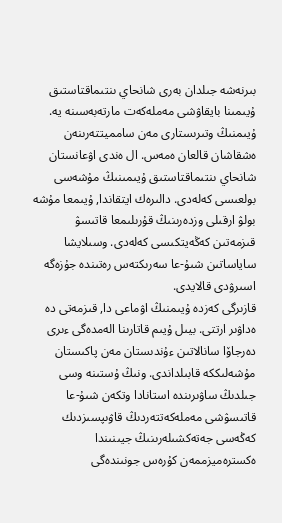بىرنەشە جىلدان بەرى شانحاي ىنتىماقتاستىق ۇيىمىنا بايقاۋشى مەملەكەت مارتەبەسىنە يە. ۇيىمنىڭ وتىرىستارى مەن سامميتتەرىنەن ەشقاشان قالعان ەمەس. ال ەندى اۋعانستان شانحاي ىنتىماقتاستىق ۇيىمىنىڭ مۇشەسى بولعىسى كەلەدى. دالىرەك ايتقاندا, ۇيىمعا مۇشە بولۋ ارقىلى وزدەرىنىڭ قۇرىلىمعا قاتىسۋ قىزمەتىن كەڭەيتكىسى كەلەدى. وسىلايشا ساياساتىن شىۇ-عا سەرىكتەس رەتىندە جۇزەگە اسىرۋدى قالايدى.
قازىرگى كەزدە ۇيىمنىڭ اۋماعى دا, قىزمەتى دە ەداۋىر ارتتى. بيىل ۇيىم قاتارىنا الەمدەگى ءىرى دەرجاۆا سانالاتىن ءۇندىستان مەن پاكىستان مۇشەلىككە قابىلداندى. ونىڭ ۇستىنە وسى جىلدىڭ ساۋىرىندە استانادا وتكەن شىۇ-عا قاتىسۋشى مەملەكەتتەردىڭ قاۋىپسىزدىك كەڭەسى جەتەكشىلەرىنىڭ جيىنىندا ەكسترەميزممەن كۇرەس جونىندەگى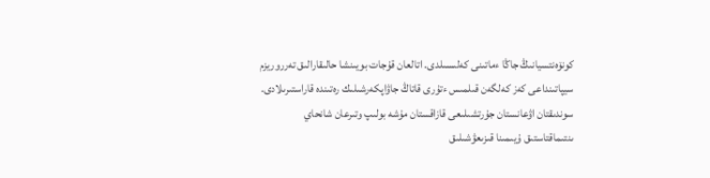كونۆەنتسيانىڭ جاڭا ءماتىنى كەلىسىلدى. اتالعان قۇجات بويىنشا حالىقارالىق تەرروريزم سيپاتىنداعى كەز كەلگەن قىلمىس ءتۇرى قاتاڭ جاۋاپكەرشىلىك رەتىندە قاراستىرىلادى. سوندىقتان اۋعانستان جۇرتشىلىعى قازاقستان مۇشە بولىپ وتىرعان شانحاي ىنتىماقتاستىق ۇيىمىنا قىزىعۋشىلىق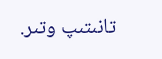تانىتىپ وتىر.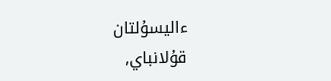ءاليسۇلتان قۇلانباي,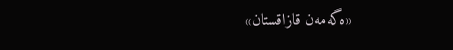«ەگەمەن قازاقستان»